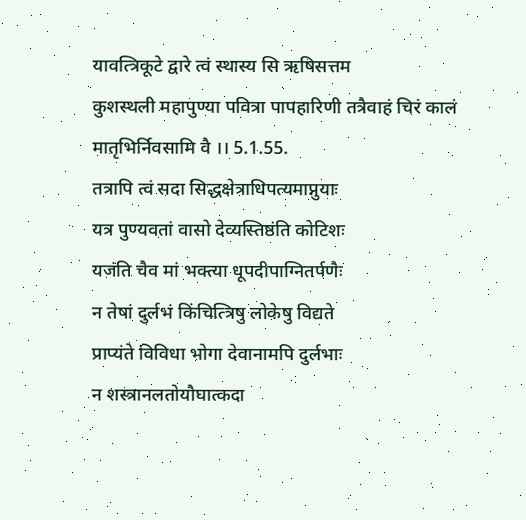यावत्त्रिकूटे द्वारे त्वं स्थास्य सि ऋषिसत्तम
कुशस्थली महापुण्या पवित्रा पापहारिणी तत्रैवाहं चिरं कालं मातृभिर्निवसामि वै ।। 5.1.55.
तत्रापि त्वं सदा सिद्धक्षेत्राधिपत्यमाप्नुयाः
यत्र पुण्यवतां वासो देव्यस्तिष्ठंति कोटिशः
यजंति चैव मां भक्त्या धूपदीपाग्नितर्पणैः
न तेषां दुर्लभं किंचित्त्रिषु लोकेषु विद्यते
प्राप्यंते विविधा भोगा देवानामपि दुर्लभाः
न शस्त्रानलतोयौघात्कदा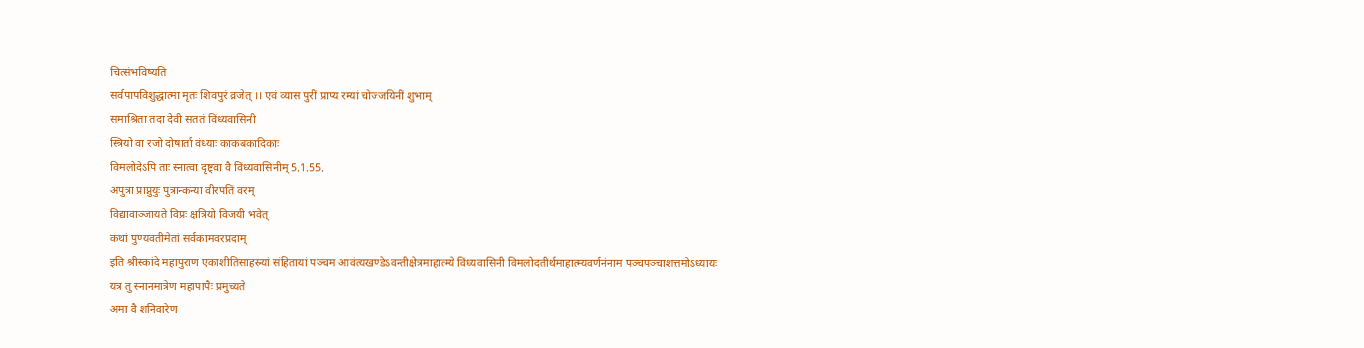चित्संभविष्यति
सर्वपापविशुद्धात्मा मृतः शिवपुरं व्रजेत् ।। एवं व्यास पुरीं प्राप्य रम्यां चोज्जयिनीं शुभाम्
समाश्रिता तदा देवी सततं विंध्यवासिनी
स्त्रियो वा रजो दोषार्ता वंध्याः काकबकादिकाः
विमलोदेऽपि ताः स्नात्वा दृष्ट्वा वै विंध्यवासिनीम् 5.1.55.
अपुत्रा प्राप्नुयुः पुत्रान्कन्या वीरपतिं वरम्
विद्यावाञ्जायते विप्रः क्षत्रियो विजयी भवेत्
कथां पुण्यवतीमेतां सर्वकामवरप्रदाम्
इति श्रीस्कांदे महापुराण एकाशीतिसाहस्र्यां संहितायां पञ्चम आवंत्यखण्डेऽवन्तीक्षेत्रमाहात्म्ये विंध्यवासिनी विमलोदतीर्थमाहात्म्यवर्णनंनाम पञ्चपञ्चाशत्तमोऽध्यायः
यत्र तु स्नानमात्रेण महापापैः प्रमुच्यते
अमा वै शनिवारेण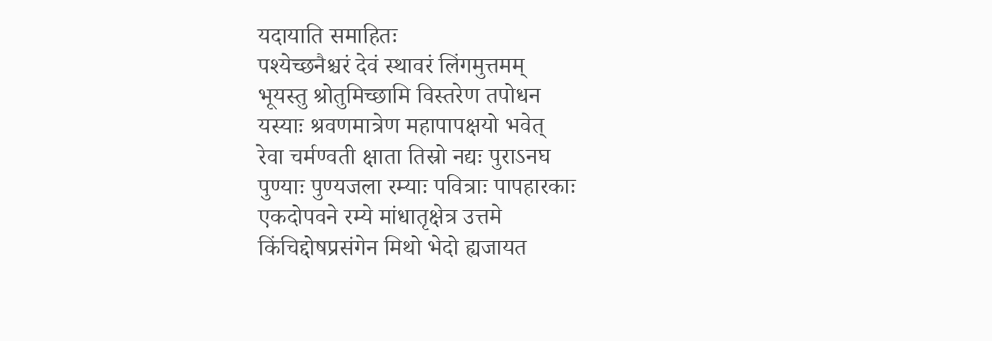यदायाति समाहितः
पश्येच्छनैश्चरं देवं स्थावरं लिंगमुत्तमम्
भूयस्तु श्रोतुमिच्छामि विस्तरेण तपोधन
यस्याः श्रवणमात्रेण महापापक्षयो भवेत्
रेवा चर्मण्वती क्षाता तिस्रो नद्यः पुराऽनघ
पुण्याः पुण्यजला रम्याः पवित्राः पापहारकाः
एकदोपवने रम्ये मांधातृक्षेत्र उत्तमे
किंचिद्दोषप्रसंगेन मिथो भेदो ह्यजायत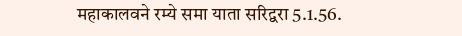महाकालवने रम्ये समा याता सरिद्वरा 5.1.56.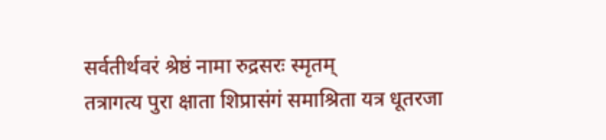सर्वतीर्थवरं श्रेष्ठं नामा रुद्रसरः स्मृतम्
तत्रागत्य पुरा क्षाता शिप्रासंगं समाश्रिता यत्र धूतरजा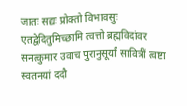जातः सद्यः प्रोक्तो विभावसुः
एतद्वेदितुमिच्छामि त्वत्तो ब्रह्मविदांवर
सनत्कुमार उवाच पुरानुसूर्यां सावित्रीं त्वष्टा स्वतनयां ददौ